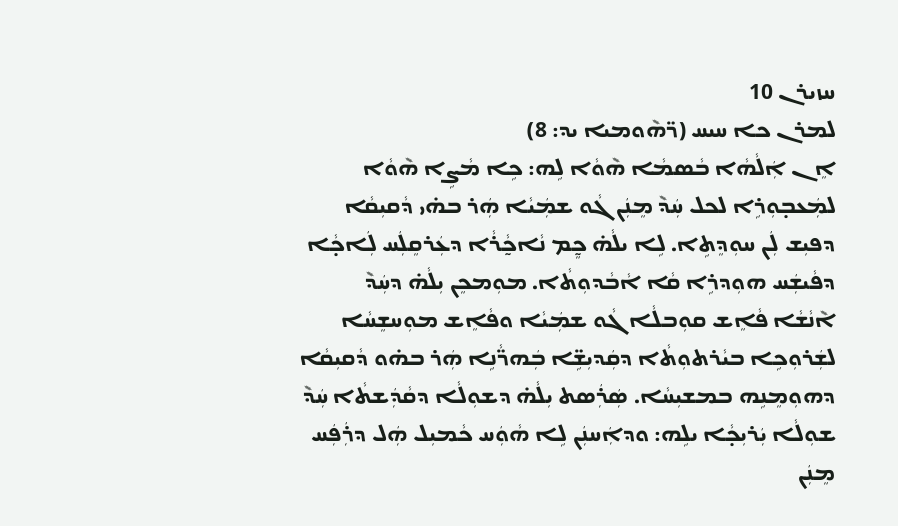ܚܙܝܪܢ 10
ܠܡܪܢ ܟܐ ܚܝܚ (ܖ̈ܗ݉ܘܡܝܐ ܝܕ: 8)
ܐܸܢ ܐܲܠܵܗܵܐ ܒܵܣܡܵܐ ܗ݉ܘܵܐ ܠܹܗ: ܟܹܐ ܡܵܨܹܐ ܗ݉ܘܵܐ ܠܡܲܥܒ̣ܘܼܪܹܐ ܠܟܠ ܚܲܕ݉ ܡܸܢܲܢ ܓܵܘ ܫܡܲܝܵܐ ܗܲܪ ܒܗ̇ܝ ܕܵܩܝܼܩܵܐ ܕܦܝܼܫ ܠܲܢ ܚܘܼܕܸܬܹܐ. ܠܹܐ ܝܠܵܗ̇ ܟ̰ܸܡ ܢܵܐܟ̰ܵܪܵܐ ܕܥܲܪܩܸܠܲܚ ܠܲܐܟ̣ܵܐ ܕܦܵܝܫܲܚ ܗܘܼܕܪܹܐ ܩܵܐ ܐܵܒܵܕܘܼܬܵܐ. ܡܘܼܡܟܸܢ ܝܼܠܵܗ̇ ܕܚܲܕ݉ ܐ݉ܢܵܫܵܐ ܦܵܐܸܫ ܩܘܼܒܠܵܐ ܓܵܘ ܫܡܲܝܵܐ ܘܦܵܐܸܫ ܡܘܼܚܫܸܚܵܐ ܠܫܲܪܘܼܟܹܐ ܒܝܵܪܬܘܼܬܵܐ ܕܩܲܕܝܼܫܹ̈ܐ ܒܲܗܖ̈ܵܢܹܐ ܗܲܪ ܒܗ̇ܘ ܕܵܩܝܼܩܵܐ ܕܗܘܼܡܸܢܹܗ ܒܡܫܝܼܚܵܐ. ܣܲܪܲܣܬ ܝܼܠܵܗ̇ ܕܫܘܼܠܵܐ ܕܩܵܕܲܫܬܵܐ ܚܲܕ݉ ܫܘܼܠܵܐ ܝܲܪܝܼܟ̣ܵܐ ܝܠܹܗ: ܘܕܐܲܚܢܲܢ ܠܹܐ ܗܵܘܲܚ ܟܵܡܝܼܠ ܗܲܠ ܕܪܲܦܲܚ ܡܸܢܲܢ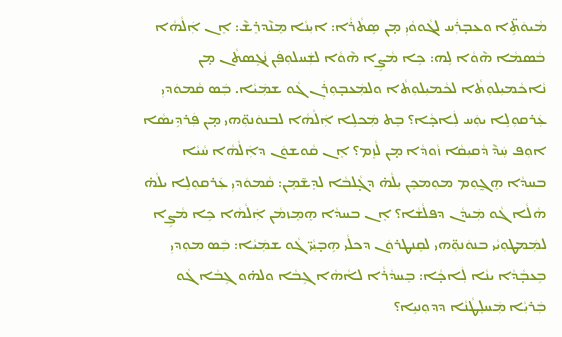ܡܵܝܘܿܬܹ̈ܐ ܘܥܒ̣ܪܲܚ ܠܓܵܘܘܵܝܼ ܡ̣ܢ ܣܹܬܵܪܵܐ: ܐܝܼܢܵܐ ܡܸܢ݉ܕܪܸܫ݉: ܐܸܢ ܐܲܠܵܗܵܐ ܒܵܣܡܵܐ ܗ݉ܘܵܐ ܠܹܗ: ܟܹܐ ܡܵܨܹܐ ܗ݉ܘܵܐ ܠܫܲܚܠܘܼܦܲܢ ܢܵܓܸܣܬܵܢ ܡ̣ܢ ܢܵܐܟܵܡܝܼܠܘܼܬܵܐ ܠܟܵܡܝܼܠܘܼܬܵܐ ܘܠܡܲܥܒ̣ܘܼܪܲܢ ܓܵܘ ܫܡܲܝܵܐ. ܒܲܣ ܩܵܡܘܿܕܝܼ ܥܲܪܩܘܼܠܹܐ ܝܘܲܚ ܠܲܐܟ̣ܵܐ؟ ܒܸܬ ܡܲܟܠܹܐ ܐܲܠܵܗܵܐ ܠܒܢܘܿܢܘܼ̈ܗܝ ܡ̣ܢ ܦܲܪܕܹܝܣܵܐ ܐܘܼܦ ܚܲܕ݉ ܕܵܩܝܼܩܵܐ ܙܵܘܕܵܐ ܡ̣ܢ ܠܵܙܸܡ؟ ܐܸܢ ܩܵܘܫܘܿܢ ܕܐܲܠܵܗܵܐ ܚܵܝܵܐ ܒܚܕܵܐ ܗܸܓ̰ܘܼܡ ܡܘܼܡܟܸܢ ܝܼܠܵܗ̇ ܕܓ̣ܵܠܒܵܐ ܠܕܸܫ̃ܡܸܢ: ܩܵܡܘܿܕܝܼ ܥܲܪܩܘܼܠܹܐ ܝܠܵܗ̇ ܗܵܠܵܐ ܓܵܘ ܡܲܝܕܵܢ ܕܦܠܵܫܵܐ؟ ܐܸܢ ܒܚܕܵܐ ܗܸܡܸܙܡܵܢ ܐܲܠܵܗܵܐ ܟܹܐ ܡܵܨܹܐ ܠܡܲܡܛܘܼܝܵܝ ܒܢܘܿܢܘܼ̈ܗܝ ܠܩܸܢܛܪܘܿܢ ܕܟܠܵܝ ܗܹܒ̣ܝܼܵܝ̈ ܓܵܘ ܫܡܲܝܵܐ: ܒܲܣ ܡܘܼܕܝܼ ܒܹܥܒ̣ܵܕܵܐ ܝܢܵܐ ܠܲܐܟ̣ܵܐ: ܒܸܚܕܵܪܵܐ ܠܐܵܗܵܐ ܓܹܒܵܐ ܘܠܗ̇ܘ ܓܹܒܵܐ ܓܵܘ ܒܲܪܝܼܵܐ ܡܲܚܠܸܛܵܢܵܐ ܕܕܘܼܢܝܹܐ؟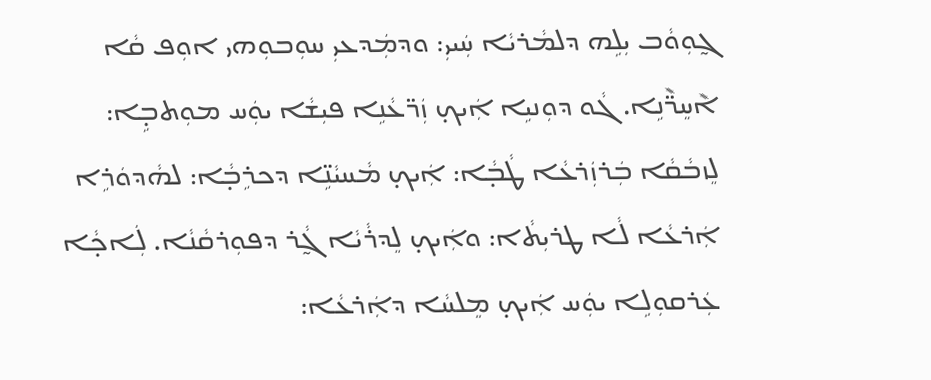ܓ̰ܘܼܘܵܒ ܝܼܠܹܗ ܕܠܡܵܪܝܵܐ ܚܲܝܝܼ: ܘܕܡܲܕܥܝܼ ܚܘܼܒܘܼܗܝ ܐܘܼܦ ܩܵܐ ܐ݉ܚܸܖ̈݉ܢܹܐ. ܓܵܘ ܕܘܼܢܝܹܐ ܐܲܝܟ̣ ܙܲܖ̈ܥܵܢܹܐ ܦܝܼܫܵܐ ܝܘܲܚ ܡܘܼܬܒ̣ܹܐ: ܠܸܙܒܵܩܵܐ ܒܲܪܙܲܪܥܵܐ ܛܵܒ̣ܵܐ: ܐܲܝܟ̣ ܡܵܚܝܵܢܹ̈ܐ ܕܟܪܹܒ̣ܵܐ: ܠܗܵܕܘܿܪܹܐ ܐܲܪܥܵܐ ܠܵܐ ܛܪܝܼܬܵܐ: ܘܐܲܝܟ̣ ܠܸܕܪܵܝܵܐ ܓ̰ܵܪ ܕܦܘܼܪܩܵܢܵܐ. ܠܲܐܟ̣ܵܐ ܥܲܪܩܘܼܠܹܐ ܝܘܲܚ ܐܲܝܟ̣ ܡܸܠܚܵܐ ܕܐܲܪܥܵܐ: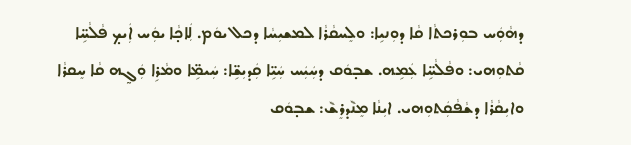ܕܗܵܘܲܚ ܒܘܼܪܟܬܵܐ ܩܵܐ ܕܘܼܢܝܹܐ: ܘܠܸܚܩܵܪܵܐ ܠܡܫܝܼܚܵܐ ܕܟܠ ܝܘܿܡ. ܠܲܐܟ̣ܵܐ ܝܘܲܚ ܐܲܝܟ̣ ܦܵܠܵܚܹ̈ܐ ܩܵܬܘܼܗܝ: ܘܦܵܠܵܚܹ̈ܐ ܥܲܡܹܗ. ܫܒ̣ܘܿܩ ܕܚܲܝܲܚ ܚܲܝܹ̈ܐ ܩܲܕܝܼܫܹ̈ܐ: ܚܲܝܡܹ̈ܐ ܘܡܵܪܹܐ ܘܲܓ̰ܗ ܩܵܐ ܚܸܩܪܵܐ ܘܐܝܼܩܵܪܵܐ ܕܫܵܦܵܩܲܬܘܼܗܝ. ܐܝܼܢܵܐ ܡܸܢ݉ܕܪܸܫ݉: ܫܒ̣ܘܿܩ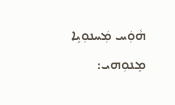ܗܵܘܲܚ ܡܲܚܢܘܼܝܹܐ ܡܸܢܘܼܗܝ: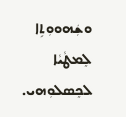ܘܫܲܗܘܘܼܬܹܐ ܠܸܡܛܵܝܵܐ ܠܟܸܣܠܘܼܗܝ.